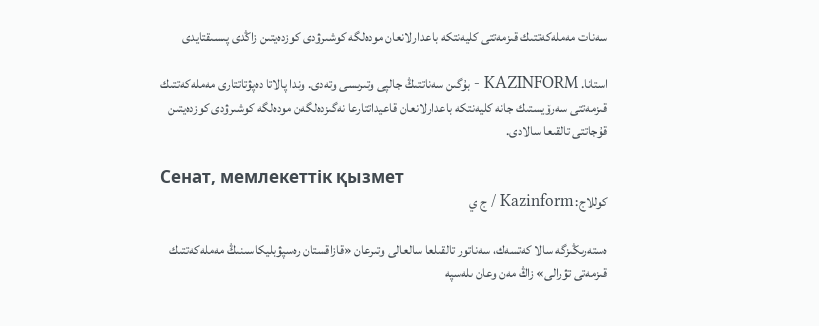سەنات مەملەكەتتىك قىزمەتتى كليەنتكە باعدارلانعان مودەلگە كوشىرۋدى كوزدەيتىن زاڭدى پىسىقتايدى

استانا. KAZINFORM - بۇگىن سەناتتىڭ جالپى وتىرىسى وتەدى. وندا پالاتا دەپۋتاتتارى مەملەكەتتىك قىزمەتتى سەرۆيستىك جانە كليەنتكە باعدارلانعان قاعيداتتارعا نەگىزدەلگەن مودەلگە كوشىرۋدى كوزدەيتىن قۇجاتتى تالقىعا سالادى.

Сенат, мемлекеттік қызмет
كوللاج: Kazinform / ج ي

ەستەرىڭىزگە سالا كەتسەك، سەناتور تالقىلعا سالعالى وتىرعان «قازاقستان رەسپۋبليكاسىنىڭ مەملەكەتتىك قىزمەتى تۋرالى» زاڭ مەن وعان ىلەسپە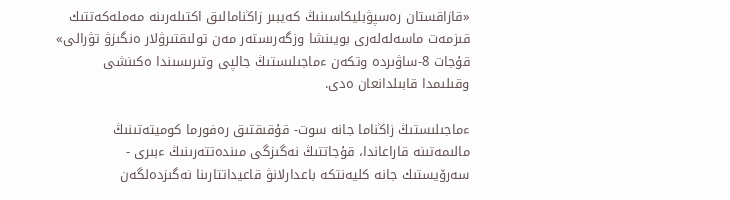«قازاقستان رەسپۋبليكاسىنىڭ كەيبىر زاڭنامالىق اكتىلەرىنە مەملەكەتتىك قىزمەت ماسەلەلەرى بويىنشا وزگەرىستەر مەن تولىقتىرۋلار ەنگىزۋ تۋرالى» قۇجات 8-ساۋىردە وتكەن ءماجىلىستىڭ جالپى وتىرىسىندا ەكىنشى وقىلىمدا قابىلدانعان ەدى.

ءماجىلىستىڭ زاڭناما جانە سوت- قۇقىقتىق رەفورما كوميتەتىنىڭ مالىمەتىنە قاراعاندا، قۇجاتتىڭ نەگىزگى مىندەتتەرىنىڭ ءبىرى - سەرۆيستىك جانە كليەنتكە باعدارلانۋ قاعيداتتارىنا نەگىزدەلگەن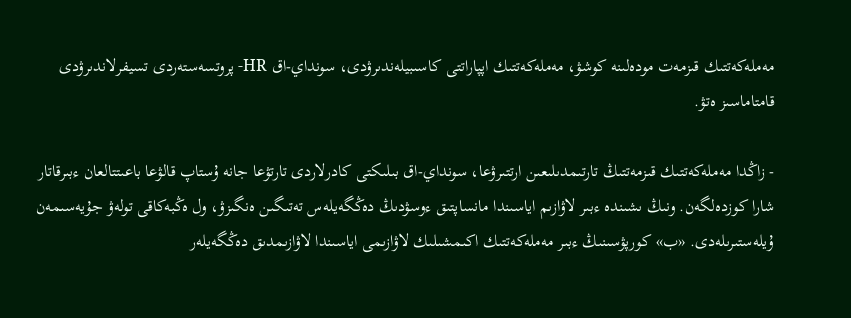مەملەكەتتىك قىزمەت مودەلىنە كوشۋ، مەملەكەتتىك اپپاراتتى كاسىبيلەندىرۋدى، سونداي-اق HR- پروتسەستەردى تسيفرلاندىرۋدى قامتاماسىز ەتۋ.

- زاڭدا مەملەكەتتىك قىزمەتتىڭ تارتىمدىلىعىن ارتتىرۋعا، سونداي-اق بىلىكتى كادرلاردى تارتۋعا جانە ۇستاپ قالۋعا باعىتتالعان ءبىرقاتار شارا كوزدەلگەن. ونىڭ ىشىندە ءبىر لاۋازىم اياسىندا مانساپتىق ءوسۋدىڭ دەڭگەيلەس تەتىگىن ەنگىزۋ، ول ەڭبەكاقى تولەۋ جۇيەسىمەن ۇيلەستىرىلەدى. «ب» كورپۋسىنىڭ ءبىر مەملەكەتتىك اكىمشىلىك لاۋازىمى اياسىندا لاۋازىمدىق دەڭگەيلەر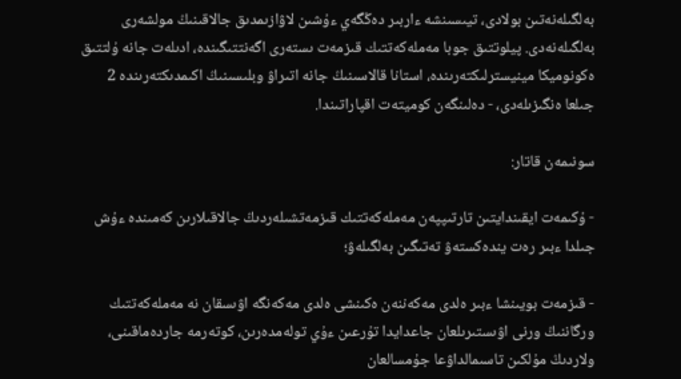بەلگىلەنەتىن بولادى، تيىسىنشە ءاربىر دەڭگەي ءۇشىن لاۋازىمدىق جالاقىنىڭ مولشەرى بەلگىلەنەدى. پيلوتتىق جوبا مەملەكەتتىك قىزمەت ىستەرى اگەنتتىگىندە، ادىلەت جانە ۇلتتىق ەكونوميكا مينيسترلىكتەرىندە، استانا قالاسىنىڭ جانە اتىراۋ وبلىسىنىڭ اكىمدىكتەرىندە 2 جىلعا ەنگىزىلەدى، - دەلىنگەن كوميتەت اقپاراتىندا.

سونىمەن قاتار:

- ۇكىمەت ايقىندايتىن تارتىپپەن مەملەكەتتىك قىزمەتشىلەردىڭ جالاقىلارىن كەمىندە ءۇش جىلدا ءبىر رەت يندەكستەۋ تەتىگىن بەلگىلەۋ؛

- قىزمەت بويىنشا ءبىر ەلدى مەكەننەن ەكىنشى ەلدى مەكەنگە اۋىسقان نە مەملەكەتتىك ورگاننىڭ ورنى اۋىستىرىلعان جاعدايدا تۇرعىن ءۇي تولەمدەرىن، كوتەرمە جاردەماقىنى، ولاردىڭ مۇلكىن تاسىمالداۋعا جۇمسالعان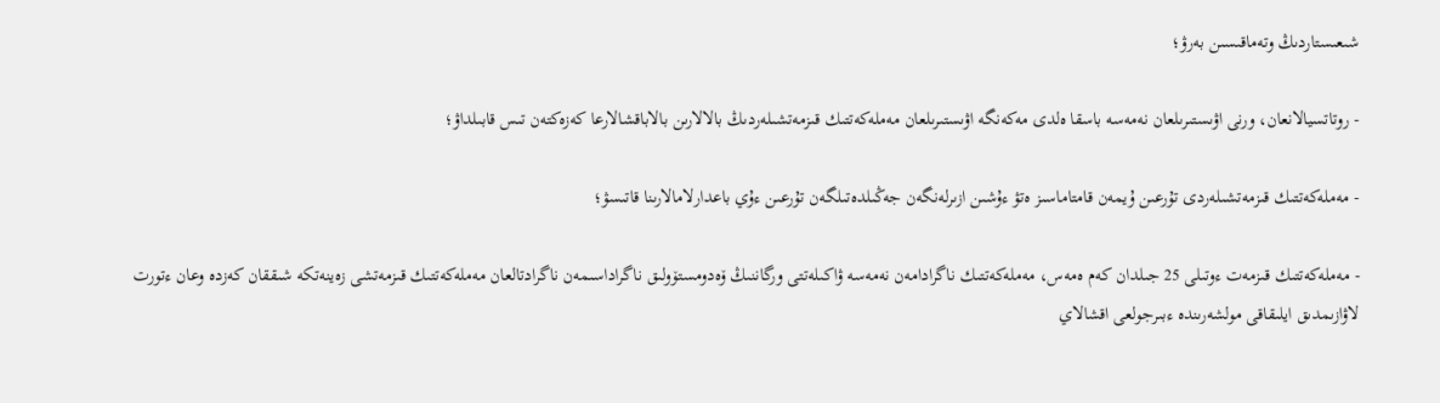شىعىستاردىڭ وتەماقىسىن بەرۋ؛

- روتاتسيالانعان، ورنى اۋىستىرىلعان نەمەسە باسقا ەلدى مەكەنگە اۋىستىرىلعان مەملەكەتتىك قىزمەتشىلەردىڭ بالالارىن بالاباقشالارعا كەزەكتەن تىس قابىلداۋ؛

- مەملەكەتتىك قىزمەتشىلەردى تۇرعىن ۇيمەن قامتاماسىز ەتۋ ءۇشىن ازىرلەنگەن جەڭىلدەتىلگەن تۇرعىن ءۇي باعدارلامالارىنا قاتىسۋ؛

- مەملەكەتتىك قىزمەت ءوتىلى 25 جىلدان كەم ەمەس، مەملەكەتتىك ناگرادامەن نەمەسە ۋاكىلەتتى ورگاننىڭ ۆەدومستۆولىق ناگراداسىمەن ناگرادتالعان مەملەكەتتىك قىزمەتشى زەينەتكە شىققان كەزدە وعان ءتورت لاۋازىمدىق ايلىقاقى مولشەرىندە ءبىرجولعى اقشالاي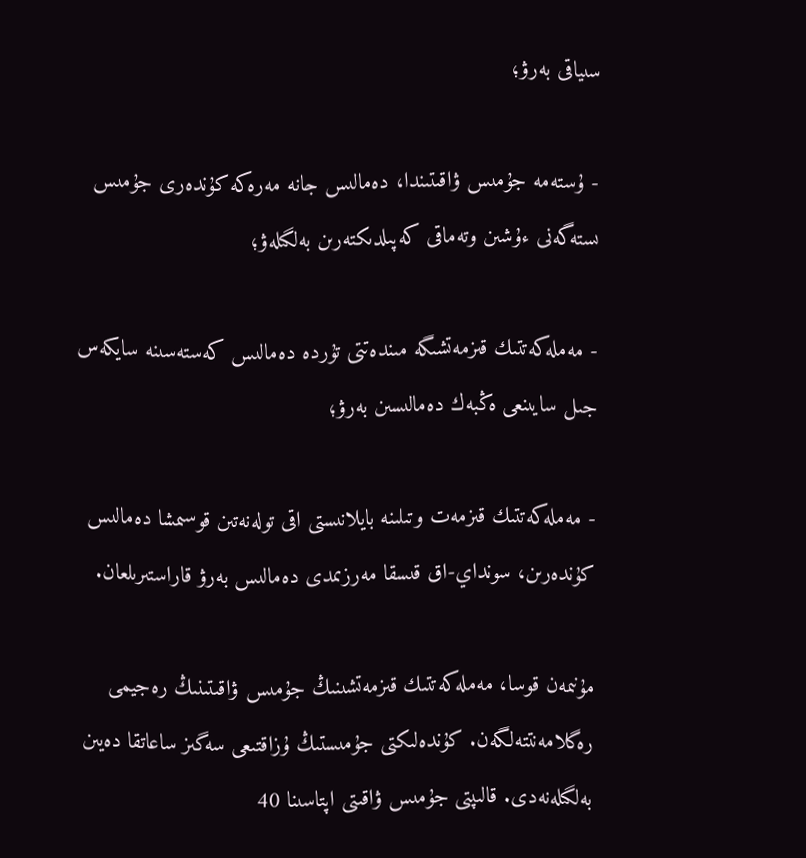سىياقى بەرۋ؛

- ۇستەمە جۇمىس ۋاقىتىندا، دەمالىس جانە مەرەكە كۇندەرى جۇمىس ىستەگەنى ءۇشىن وتەماقى كەپىلدىكتەرىن بەلگىلەۋ؛

- مەملەكەتتىك قىزمەتشىگە مىندەتتى تۇردە دەمالىس كەستەسىنە سايكەس جىل سايىنعى ەڭبەك دەمالىسىن بەرۋ؛

- مەملەكەتتىك قىزمەت وتىلىنە بايلانىستى اقى تولەنەتىن قوسىمشا دەمالىس كۇندەرىن، سونداي-اق قىسقا مەرزىمدى دەمالىس بەرۋ قاراستىرىلعان.

مۇنىمەن قوسا، مەملەكەتتىك قىزمەتشىنىڭ جۇمىس ۋاقىتىنىڭ رەجيمى رەگلامەنتتەلگەن. كۇندەلىكتى جۇمىستىڭ ۇزاقتىعى سەگىز ساعاتقا دەيىن بەلگىلەنەدى. قالىپتى جۇمىس ۋاقىتى اپتاسىنا 40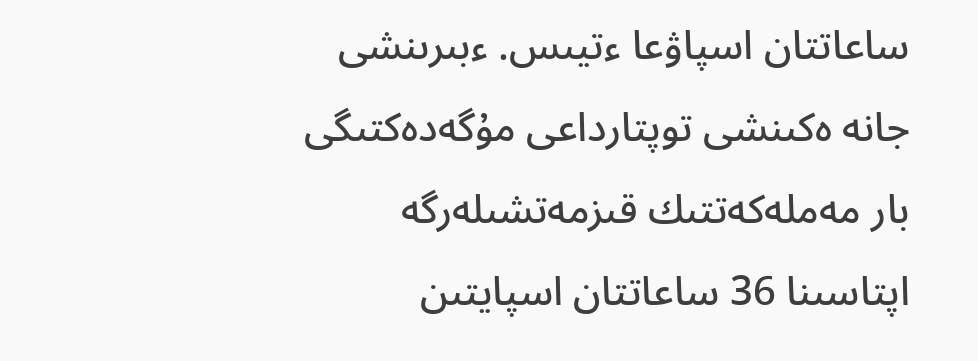ساعاتتان اسپاۋعا ءتيىس. ءبىرىنشى جانە ەكىنشى توپتارداعى مۇگەدەكتىگى بار مەملەكەتتىك قىزمەتشىلەرگە اپتاسىنا 36 ساعاتتان اسپايتىن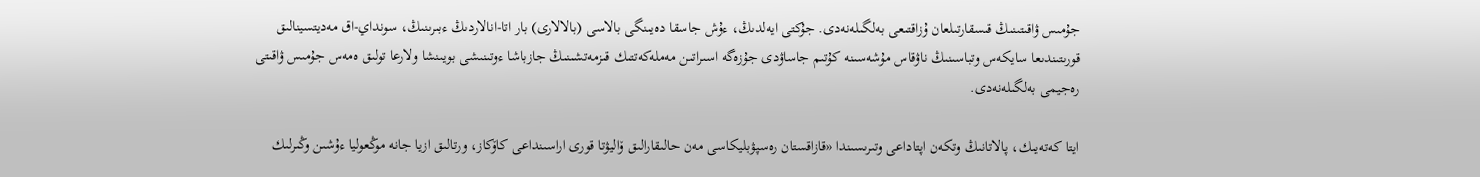جۇمىس ۋاقىتىنىڭ قىسقارتىلعان ۇزاقتىعى بەلگىلەنەدى. جۇكتى ايەلدىڭ، ءۇش جاسقا دەيىنگى بالاسى (بالالارى) بار اتا-انالاردىڭ ءبىرىنىڭ، سونداي-اق مەديتسينالىق قورىتىندىعا سايكەس وتباسىنىڭ ناۋقاس مۇشەسىنە كۇتىم جاساۋدى جۇزەگە اسىراتىن مەملەكەتتىك قىزمەتشىنىڭ جازباشا ءوتىنىشى بويىنشا ولارعا تولىق ەمەس جۇمىس ۋاقىتى رەجيمى بەلگىلەنەدى.

ايتا كەتەيىك، پالاتانىڭ وتكەن اپتاداعى وتىرىسىندا «قازاقستان رەسپۋبليكاسى مەن حالىقارالىق ۆاليۋتا قورى اراسىنداعى كاۆكاز، ورتالىق ازيا جانە موڭعوليا ءۇشىن وڭىرلىك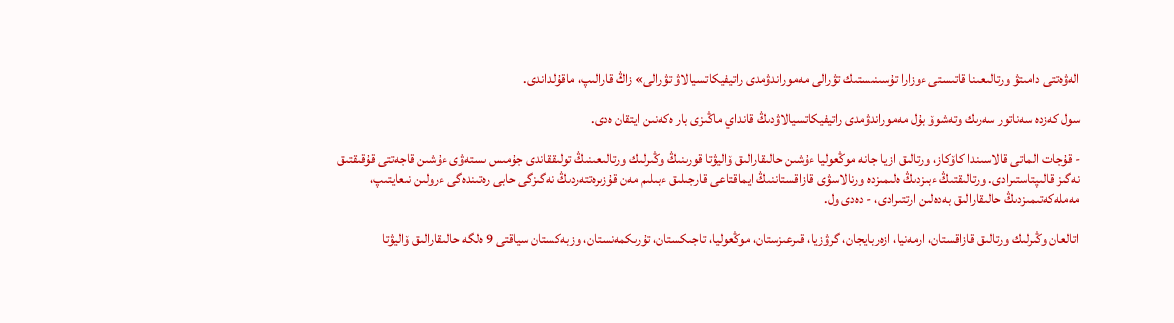الەۋەتتى دامىتۋ ورتالىعىنا قاتىستى ءوزارا تۇسىنىستىك تۋرالى مەموراندۋمدى راتيفيكاتسيالاۋ تۋرالى» زاڭ قارالىپ، ماقۇلداندى.

سول كەزدە سەناتور سەرىك وتەشوۆ بۇل مەموراندۋمدى راتيفيكاتسيالاۋدىڭ قانداي ماڭىزى بار ەكەنىن ايتقان ەدى.

- قۇجات الماتى قالاسىندا كاۆكاز، ورتالىق ازيا جانە موڭعوليا ءۇشىن حالىقارالىق ۆاليۋتا قورىنىڭ وڭىرلىك ورتالىعىنىڭ تولىققاندى جۇمىس ىستەۋى ءۇشىن قاجەتتى قۇقىقتىق نەگىز قالىپتاستىرادى. ورتالىقتىڭ ءبىزدىڭ ەلىمىزدە ورنالاسۋى قازاقستاننىڭ ايماقتاعى قارجىلىق ءبىلىم مەن قۇزىرەتتەردىڭ نەگىزگى حابى رەتىندەگى ءرولىن نىعايتىپ، مەملەكەتىمىزدىڭ حالىقارالىق بەدەلىن ارتتىرادى، - دەدى ول.

اتالعان وڭىرلىك ورتالىق قازاقستان، ارمەنيا، ازەربايجان، گرۋزيا، قىرعىزستان، موڭعوليا، تاجىكستان، تۇرىكمەنستان، وزبەكستان سياقتى 9 ەلگە حالىقارالىق ۆاليۋتا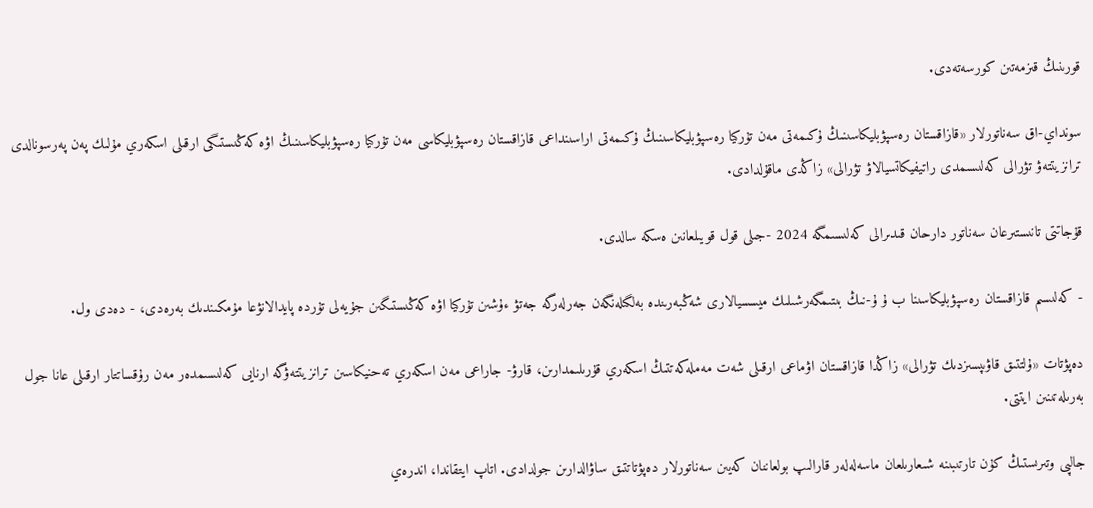قورىنىڭ قىزمەتىن كورسەتەدى.

سونداي-اق سەناتورلار «قازاقستان رەسپۋبليكاسىنىڭ ۇكىمەتى مەن تۇركيا رەسپۋبليكاسىنىڭ ۇكىمەتى اراسىنداعى قازاقستان رەسپۋبليكاسى مەن تۇركيا رەسپۋبليكاسىنىڭ اۋە كەڭىستىگى ارقىلى اسكەري مۇلىك پەن پەرسونالدى ترانزيتتەۋ تۋرالى كەلىسىمدى راتيفيكاتسيالاۋ تۋرالى» زاڭدى ماقۇلدادى.

قۇجاتتى تانىستىرعان سەناتور دارحان قىدىرالى كەلىسىمگە 2024 -جىلى قول قويىلعانىن ەسكە سالدى.

- كەلىسىم قازاقستان رەسپۋبليكاسىنا ب ۇ ۇ-نىڭ بىتىمگەرشىلىك ميسسيالارى شەڭبەرىندە بەلگىلەنگەن جەرلەرگە جەتۋ ءۇشىن تۇركيا اۋە كەڭىستىگىن جۇيەلى تۇردە پايدالانۋعا مۇمكىندىك بەرەدى، - دەدى ول.

دەپۋتات «ۇلتتىق قاۋىپسىزدىك تۋرالى» زاڭدا قازاقستان اۋماعى ارقىلى شەت مەملەكەتتىڭ اسكەري قۇرىلىمدارىن، قارۋ- جاراعى مەن اسكەري تەحنيكاسىن ترانزيتتەۋگە ارنايى كەلىسىمدەر مەن رۇقساتتار ارقىلى عانا جول بەرىلەتىنىن ايتتى.

جالپى وتىرىستىڭ كۇن تارتىبىنە شىعارىلعان ماسەلەلەر قارالىپ بولعاننان كەيىن سەناتورلار دەپۋتاتتىق ساۋالدارىن جولدادى. اتاپ ايتقاندا، اندرەي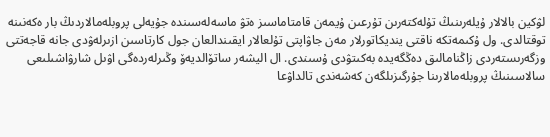لۋكين بالالار ۇيلەرىنىڭ تۇلەكتەرىن تۇرعىن ۇيمەن قامتاماسىز ەتۋ ماسەلەسىندە جۇيەلى پروبلەمالاردىڭ بار ەكەنىنە توقتالدى. ول ۇكىمەتكە ناقتى ينديكاتورلار مەن جاۋاپتى تۇلعالار ايقىندالعان جول كارتاسىن ازىرلەۋدى جانە قاجەتتى وزگەرىستەردى زاڭنامالىق دەڭگەيدە بەكىتۋدى ۇسىندى. ال اليشەر ساتۆالديەۆ وڭىرلەردەگى اۋىل شارۋاشىلىعى سالاسىنىڭ پروبلەمالارىنا جۇرگىزىلگەن كەشەندى تالداۋعا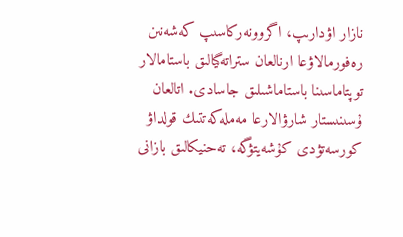نازار اۋدارىپ، اگروونەركاسىپ كەشەنىن رەفورمالاۋعا ارنالعان ستراتەگيالىق باستامالار توپتاماسىنا باستاماشىلىق جاسادى. اتالعان ۇسىنىستار شارۋالارعا مەملەكەتتىك قولداۋ كورسەتۋدى كۇشەيتۋگە، تەحنيكالىق بازانى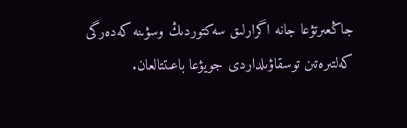جاڭعىرتۋعا جانە اگرارلىق سەكتوردىڭ وسۋىنە كەدەرگى كەلتىرەتىن توسقاۋىلداردى جويۋعا باعىتتالعان.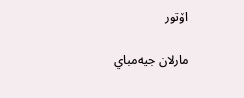اۆتور

مارلان جيەمباي